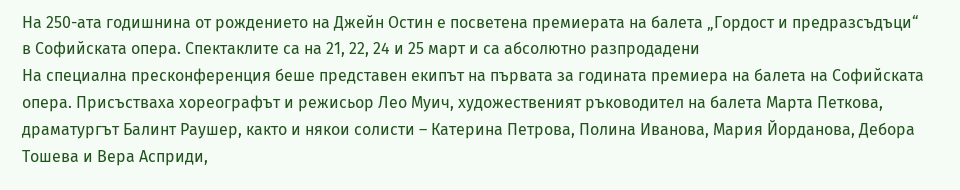На 250-ата годишнина от рождението на Джейн Остин е посветена премиерата на балета „Гордост и предразсъдъци“ в Софийската опера. Спектаклите са на 21, 22, 24 и 25 март и са абсолютно разпродадени
На специална пресконференция беше представен екипът на първата за годината премиера на балета на Софийската опера. Присъстваха хореографът и режисьор Лео Муич, художественият ръководител на балета Марта Петкова, драматургът Балинт Раушер, както и някои солисти – Катерина Петрова, Полина Иванова, Мария Йорданова, Дебора Тошева и Вера Асприди,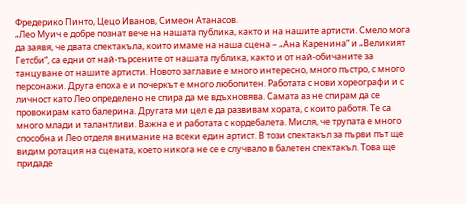Фредерико Пинто, Цецо Иванов, Симеон Атанасов.
„Лео Муич е добре познат вече на нашата публика, както и на нашите артисти. Смело мога да заявя, че двата спектакъла, които имаме на наша сцена – „Ана Каренина“ и „Великият Гетсби“, са едни от най-търсените от нашата публика, както и от най-обичаните за танцуване от нашите артисти. Новото заглавие е много интересно, много пъстро, с много персонажи. Друга епоха е и почеркът е много любопитен. Работата с нови хореографи и с личност като Лео определено не спира да ме вдъхновява. Самата аз не спирам да се провокирам като балерина. Другата ми цел е да развивам хората, с които работя. Те са много млади и талантливи. Важна е и работата с кордебалета. Мисля, че трупата е много способна и Лео отделя внимание на всеки един артист. В този спектакъл за първи път ще видим ротация на сцената, което никога не се е случвало в балетен спектакъл. Това ще придаде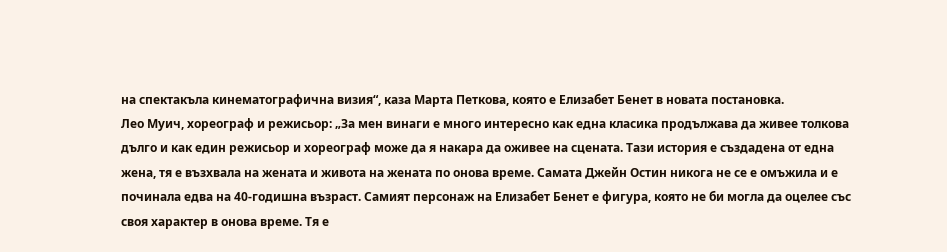на спектакъла кинематографична визия“, каза Марта Петкова, която е Елизабет Бенет в новата постановка.
Лео Муич, хореограф и режисьор: „За мен винаги е много интересно как една класика продължава да живее толкова дълго и как един режисьор и хореограф може да я накара да оживее на сцената. Тази история е създадена от една жена, тя е възхвала на жената и живота на жената по онова време. Самата Джейн Остин никога не се е омъжила и е починала едва на 40-годишна възраст. Самият персонаж на Елизабет Бенет е фигура, която не би могла да оцелее със своя характер в онова време. Тя е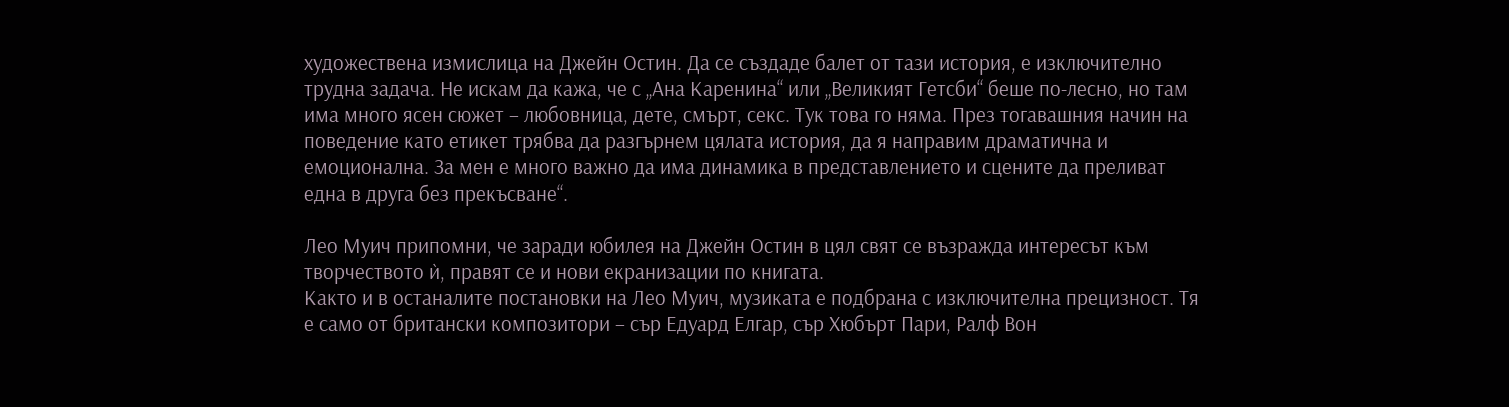художествена измислица на Джейн Остин. Да се създаде балет от тази история, е изключително трудна задача. Не искам да кажа, че с „Ана Каренина“ или „Великият Гетсби“ беше по-лесно, но там има много ясен сюжет – любовница, дете, смърт, секс. Тук това го няма. През тогавашния начин на поведение като етикет трябва да разгърнем цялата история, да я направим драматична и емоционална. За мен е много важно да има динамика в представлението и сцените да преливат една в друга без прекъсване“.

Лео Муич припомни, че заради юбилея на Джейн Остин в цял свят се възражда интересът към творчеството ѝ, правят се и нови екранизации по книгата.
Както и в останалите постановки на Лео Муич, музиката е подбрана с изключителна прецизност. Тя е само от британски композитори – сър Едуард Елгар, сър Хюбърт Пари, Ралф Вон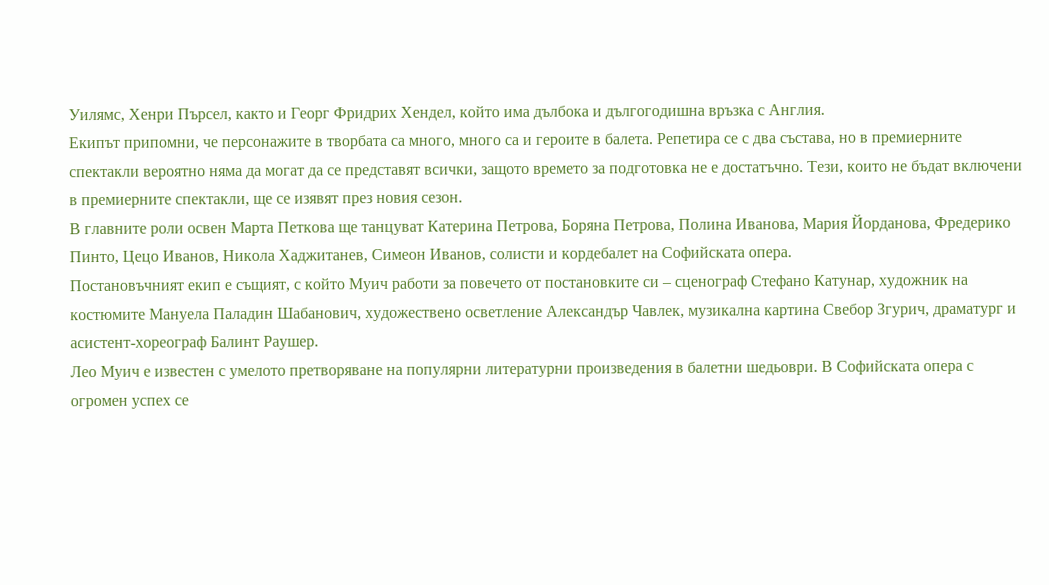Уилямс, Хенри Пърсел, както и Георг Фридрих Хендел, който има дълбока и дългогодишна връзка с Англия.
Екипът припомни, че персонажите в творбата са много, много са и героите в балета. Репетира се с два състава, но в премиерните спектакли вероятно няма да могат да се представят всички, защото времето за подготовка не е достатъчно. Тези, които не бъдат включени в премиерните спектакли, ще се изявят през новия сезон.
В главните роли освен Марта Петкова ще танцуват Катерина Петрова, Боряна Петрова, Полина Иванова, Мария Йорданова, Фредерико Пинто, Цецо Иванов, Никола Хаджитанев, Симеон Иванов, солисти и кордебалет на Софийската опера.
Постановъчният екип е същият, с който Муич работи за повечето от постановките си – сценограф Стефано Катунар, художник на костюмите Мануела Паладин Шабанович, художествено осветление Александър Чавлек, музикална картина Свебор Згурич, драматург и асистент-хореограф Балинт Раушер.
Лео Муич е известен с умелото претворяване на популярни литературни произведения в балетни шедьоври. В Софийската опера с огромен успех се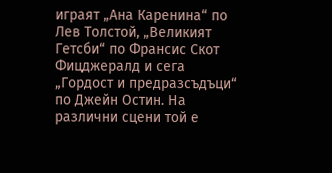играят „Ана Каренина“ по Лев Толстой, „Великият Гетсби“ по Франсис Скот Фицджералд и сега „Гордост и предразсъдъци“ по Джейн Остин. На различни сцени той е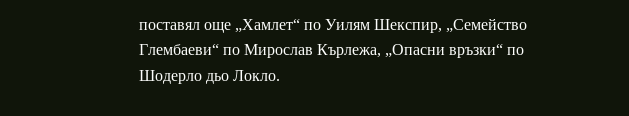поставял още „Хамлет“ по Уилям Шекспир, „Семейство Глембаеви“ по Мирослав Кърлежа, „Опасни връзки“ по Шодерло дьо Локло.